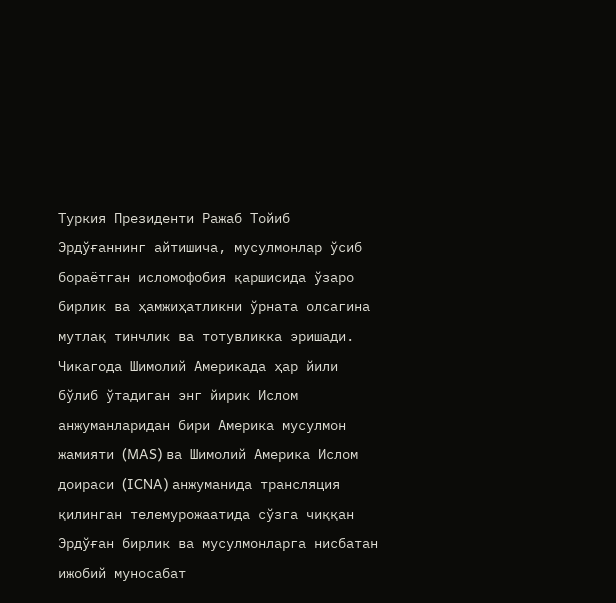Туркия Президенти Ражаб Тойиб Эрдўғаннинг айтишича, мусулмонлар ўсиб бораётган исломофобия қаршисида ўзаро бирлик ва ҳамжиҳатликни ўрната олсагина мутлақ тинчлик ва тотувликка эришади.
Чикагода Шимолий Америкада ҳар йили бўлиб ўтадиган энг йирик Ислом анжуманларидан бири Америка мусулмон жамияти (MAS) ва Шимолий Америка Ислом доираси (ICNA) анжуманида трансляция қилинган телемурожаатида сўзга чиққан Эрдўған бирлик ва мусулмонларга нисбатан ижобий муносабат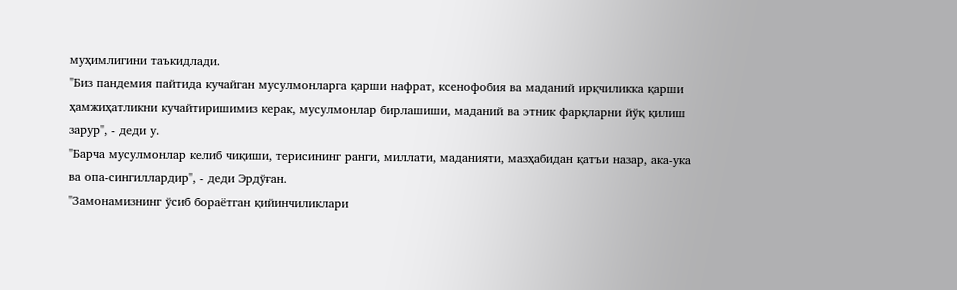муҳимлигини таъкидлади.
"Биз пандемия пайтида кучайган мусулмонларга қарши нафрат, ксенофобия ва маданий ирқчиликка қарши ҳамжиҳатликни кучайтиришимиз керак, мусулмонлар бирлашиши, маданий ва этник фарқларни йўқ қилиш зарур", - деди у.
"Барча мусулмонлар келиб чиқиши, терисининг ранги, миллати, маданияти, мазҳабидан қатъи назар, ака-ука ва опа-сингиллардир", - деди Эрдўған.
"Замонамизнинг ўсиб бораётган қийинчиликлари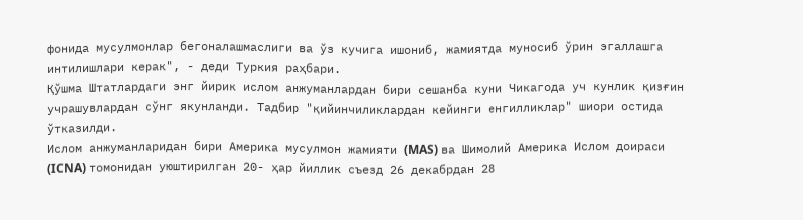фонида мусулмонлар бегоналашмаслиги ва ўз кучига ишониб, жамиятда муносиб ўрин эгаллашга интилишлари керак", - деди Туркия раҳбари.
Қўшма Штатлардаги энг йирик ислом анжуманлардан бири сешанба куни Чикагода уч кунлик қизғин учрашувлардан сўнг якунланди. Тадбир "қийинчиликлардан кейинги енгилликлар" шиори остида ўтказилди.
Ислом анжуманларидан бири Америка мусулмон жамияти (MAS) ва Шимолий Америка Ислом доираси (ICNA) томонидан уюштирилган 20- ҳар йиллик съезд 26 декабрдан 28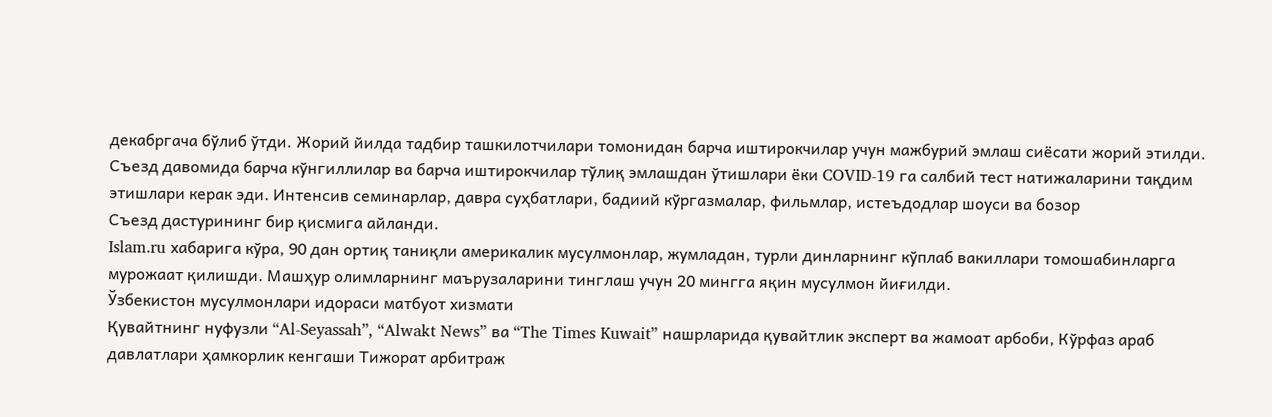декабргача бўлиб ўтди. Жорий йилда тадбир ташкилотчилари томонидан барча иштирокчилар учун мажбурий эмлаш сиёсати жорий этилди.
Съезд давомида барча кўнгиллилар ва барча иштирокчилар тўлиқ эмлашдан ўтишлари ёки COVID-19 га салбий тест натижаларини тақдим этишлари керак эди. Интенсив семинарлар, давра суҳбатлари, бадиий кўргазмалар, фильмлар, истеъдодлар шоуси ва бозор
Съезд дастурининг бир қисмига айланди.
Islam.ru хабарига кўра, 90 дан ортиқ таниқли америкалик мусулмонлар, жумладан, турли динларнинг кўплаб вакиллари томошабинларга мурожаат қилишди. Машҳур олимларнинг маърузаларини тинглаш учун 20 мингга яқин мусулмон йиғилди.
Ўзбекистон мусулмонлари идораси матбуот хизмати
Қувайтнинг нуфузли “Al-Seyassah”, “Alwakt News” ва “The Times Kuwait” нашрларида қувайтлик эксперт ва жамоат арбоби, Кўрфаз араб давлатлари ҳамкорлик кенгаши Тижорат арбитраж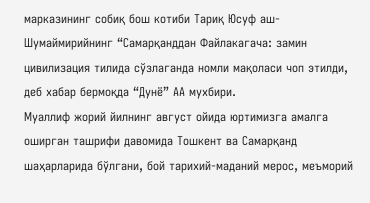марказининг собиқ бош котиби Тариқ Юсуф аш-Шумаймирийнинг “Самарқанддан Файлакагача: замин цивилизация тилида сўзлаганда номли мақоласи чоп этилди, деб хабар бермоқда “Дунё” АА мухбири.
Муаллиф жорий йилнинг август ойида юртимизга амалга оширган ташрифи давомида Тошкент ва Самарқанд шаҳарларида бўлгани, бой тарихий-маданий мерос, меъморий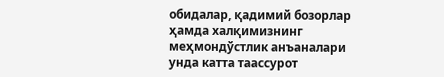обидалар, қадимий бозорлар ҳамда халқимизнинг меҳмондўстлик анъаналари унда катта таассурот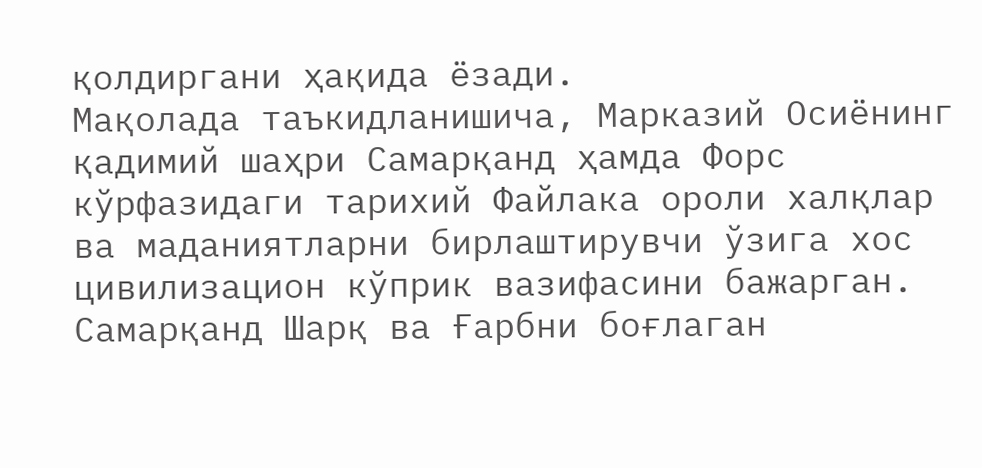қолдиргани ҳақида ёзади.
Мақолада таъкидланишича, Марказий Осиёнинг қадимий шаҳри Самарқанд ҳамда Форс кўрфазидаги тарихий Файлака ороли халқлар ва маданиятларни бирлаштирувчи ўзига хос цивилизацион кўприк вазифасини бажарган. Самарқанд Шарқ ва Ғарбни боғлаган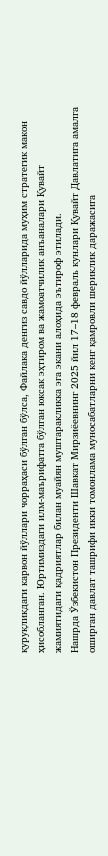қуруқликдаги карвон йўллари чорраҳаси бўлган бўлса, Файлака денгиз савдо йўлларида муҳим стратегик макон ҳисобланган. Юртимиздаги илм-маърифатга бўлган юксак эҳтиром ва жамоатчилик анъаналари Қувайт жамиятидаги қадриятлар билан муайян муштаракликка эга экани алоҳида эътироф этилади.
Нашрда Ўзбекистон Президенти Шавкат Мирзиёевнинг 2025 йил 17–18 февраль кунлари Қувайт Давлатига амалга оширган давлат ташрифи икки томонлама муносабатларни кенг қамровли шериклик даражасига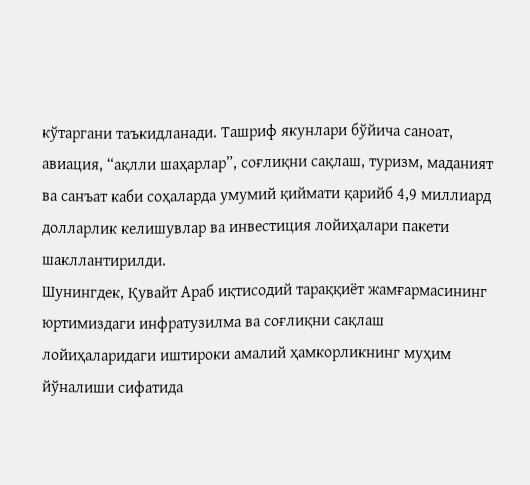кўтаргани таъкидланади. Ташриф якунлари бўйича саноат, авиация, “ақлли шаҳарлар”, соғлиқни сақлаш, туризм, маданият ва санъат каби соҳаларда умумий қиймати қарийб 4,9 миллиард долларлик келишувлар ва инвестиция лойиҳалари пакети шакллантирилди.
Шунингдек, Қувайт Араб иқтисодий тараққиёт жамғармасининг юртимиздаги инфратузилма ва соғлиқни сақлаш лойиҳаларидаги иштироки амалий ҳамкорликнинг муҳим йўналиши сифатида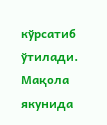кўрсатиб ўтилади.
Мақола якунида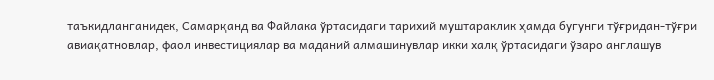таъкидланганидек, Самарқанд ва Файлака ўртасидаги тарихий муштараклик ҳамда бугунги тўғридан-тўғри авиақатновлар, фаол инвестициялар ва маданий алмашинувлар икки халқ ўртасидаги ўзаро англашув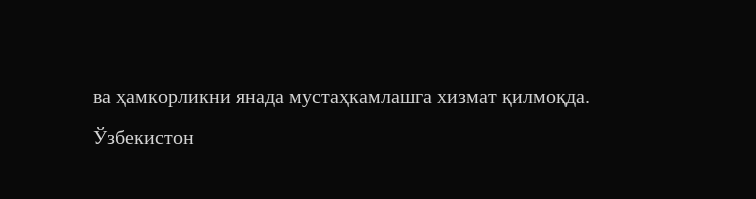ва ҳамкорликни янада мустаҳкамлашга хизмат қилмоқда.
Ўзбекистон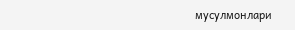мусулмонлари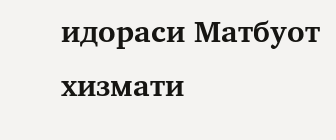идораси Матбуот хизмати